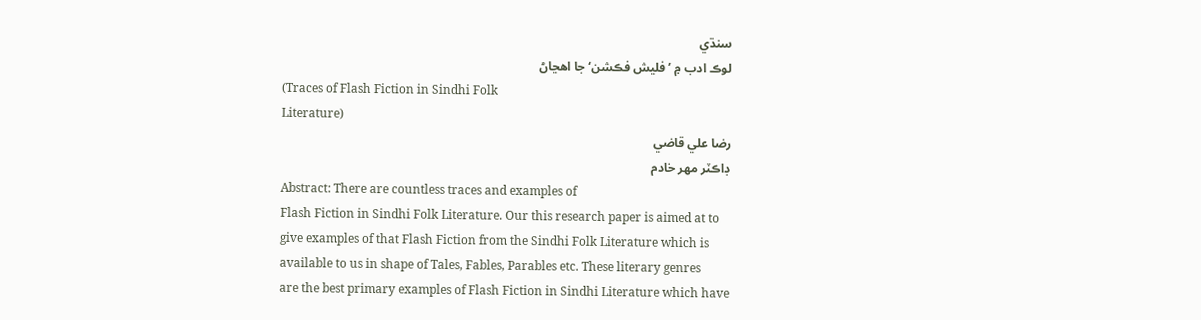سنڌي
لوڪ ادب ۾ ’فليش فڪشن‘ جا اهڃاڻ
(Traces of Flash Fiction in Sindhi Folk
Literature)
رضا علي قاضي
ڊاڪٽر مهر خادم
Abstract: There are countless traces and examples of
Flash Fiction in Sindhi Folk Literature. Our this research paper is aimed at to
give examples of that Flash Fiction from the Sindhi Folk Literature which is
available to us in shape of Tales, Fables, Parables etc. These literary genres
are the best primary examples of Flash Fiction in Sindhi Literature which have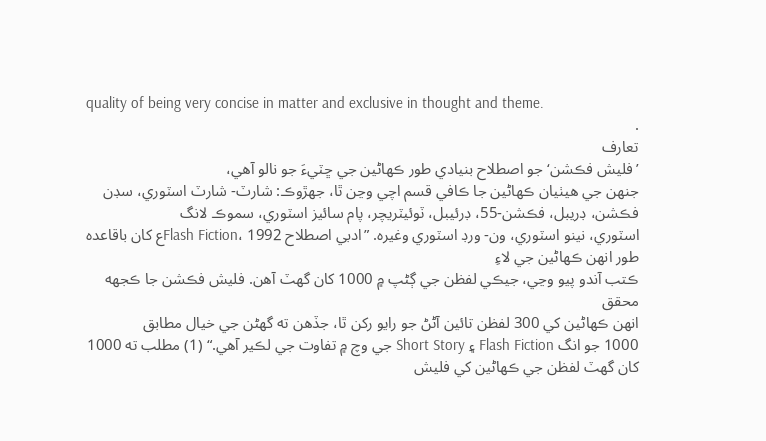quality of being very concise in matter and exclusive in thought and theme.
.
تعارف
’فليش فڪشن‘ جو اصطلاح بنيادي طور ڪهاڻين جي ڇٽيءَ جو نالو آهي،
جنهن جي هيٺيان ڪهاڻين جا ڪافي قسم اچي وڃن ٿا، جهڙوڪ: شارٽ- شارٽ اسٽوري، سڊن
فڪشن، ڊريبل، فڪشن-55، ڊرئيبل، ٽوئيٽريچر، پام سائيز اسٽوري، سموڪ لانگ
اسٽوري، نينو اسٽوري، ون- ورڊ اسٽوري وغيره. ”ادبي اصطلاح Flash Fiction، 1992ع کان باقاعده طور انهن ڪهاڻين جي لاءِ
ڪتب آندو پيو وڃي، جيڪي لفظن جي ڳڻپ ۾ 1000 کان گهٽ آهن. فليش فڪشن جا ڪجهه محقق
انهن ڪهاڻين کي 300 لفظن تائين آڻڻ جو رايو رکن ٿا، جڏهن ته گهڻن جي خيال مطابق
1000 جو انگ Flash Fiction ۽ Short Story جي وچ ۾ تفاوت جي لڪير آهي.“ (1) مطلب ته 1000 کان گهٽ لفظن جي ڪهاڻين کي فليش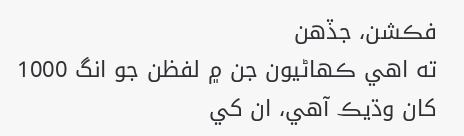فڪشن، جڏهن
ته اهي ڪهاڻيون جن ۾ لفظن جو انگ 1000 کان وڌيڪ آهي، ان کي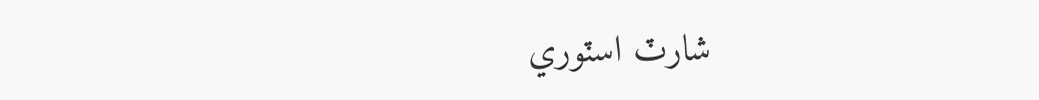شارٽ اسٽوري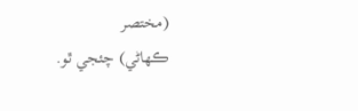(مختصر
ڪهاڻي) چئجي ٿو.